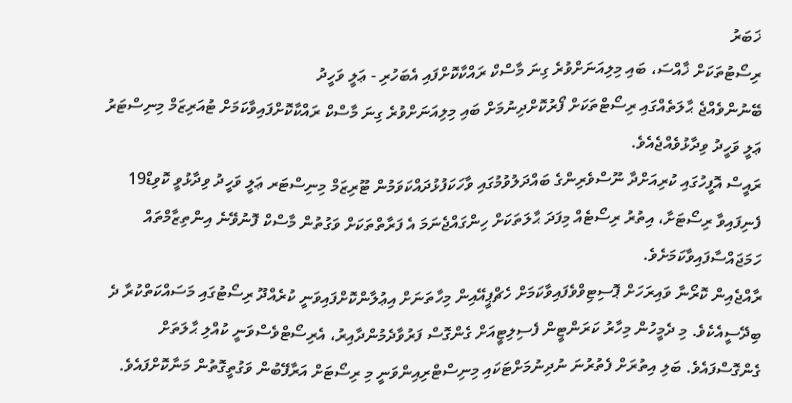ޚަބަރު
ރިސޯޓުތަކަށް ޚާއްސަ، ބައި މިލިއަނަށްވުރެ ގިނަ މާސްކް ރައްކާކޮށްފައި އެބަހުރި - ޢަލީ ވަހީދު
ބޭނުންވެއްޖެ ޙާލަތެއްގައި ރިސޯޓްތަކަށް ފޯރުކޮށްދިނުމަށް ބައި މިލިއަނަށްވުރެ ގިނަ މާސްކް ރައްކާކޮށްފައިވާކަމަށް ޓުއަރިޒަމް މިނިސްޓަރު ޢަލީ ވަހީދު ވިދާޅުވެއްޖެއެވެ.
ރައީސް އޮފީހުގައި ކުރިއަށްދާ ނޫސްވެރިންގެ ބައްދަލުވުމުގައި ވާހަކަފުޅުދައްކަވަމުން ޓޫރިޒަމް މިނިސްޓަރ ޢަލީ ވަހީދު ވިދާޅުވީ ކޮވިޑް19 ފެނިފައިވާ ރިސޯޓަށާ، އިތުރު ރިސޯޓެއް މިފަދަ ޙާލަތަކަށް ހިންގައްޖެނަމަ އެ ފަރާތްތަކަށް ވަގުތުން މާސްކް ފޮނުވޭނެ އިންތިޒާމްތައް ހަމަޖައްސާފައިވާކަމަށެވެ.
ރާއްޖެއިން ކޮރޯނާ ވައިރަހަށް ޕޮސިޓިވްވެފައިވާކަމަށް ހެޗްޕީއޭއިން މިހާތަނަށް އިޢުލާންކޮށްފައިވަނީ ކުރެއްދޫ ރިސޯޓުގައި މަސައްކަތްކުރާ ދެ ބިދޭސީއެކެވެ. މި ދެމީހުން މިހާރު ކަރަންޓީން ފެސިލިޓީއަށް ގެންގޮސް ފަރުވާދެމުންދާއިރު، އެރިސޯޓްވެސްވަނީ ކުއްލި ޙާލަތަށް ގެންގޮސްފައެވެ. ބަލި އިތުރަށް ފެތުރުނަ ނުދިނުމަށްޓަކައި މިނިސްޓްރިއިންވަނީ މި ރިސޯޓަށް އަރާފޭބުން ވަގުތީގޮތުން މަނާކޮށްފައެވެ.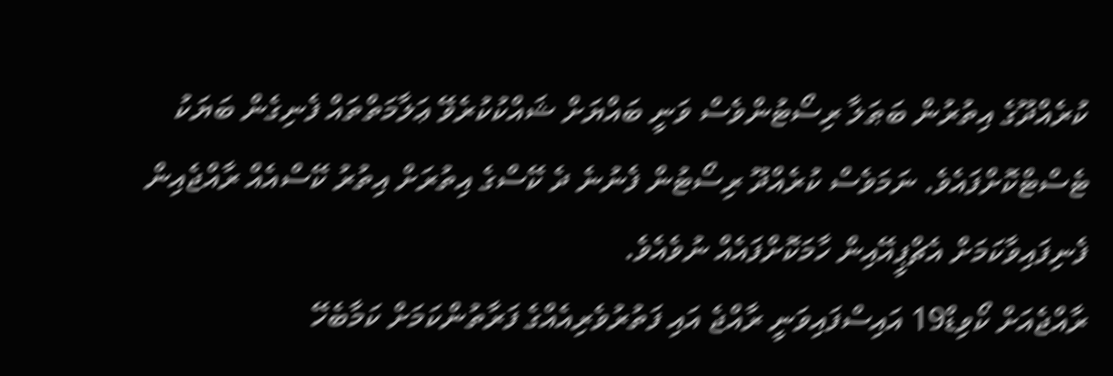ކުރެއްދޫގެ އިތުރުން ބަޠަލާ ރިސޯޓުންވެސް ވަނީ ބައްޔަށް ޝައްކުކުރެވޭ ޢަލާމަތްތައް ފެނިގެން ބަޔަކު ޓެސްޓްކޮށްފައެވެ. ނަމަވެސް ކުރެއްދޫ ރިސޯޓުން ފެނުނެ ދެ ކޭސްގެ އިތުރަށް އިތުރު ކޭސްއެއް ރާއްޖެއިން ފެނިފައިވާކަމަށް އެޗްޕީއޭއިން ހާމަކޮށްފައެއް ނުވެއެވެ.
ރާއްޖެއަށް ކޯވިޑް19 އައިސްފައިވަނީ ރާއްޖެ އައި ފަތުރުވެރިއެއްގެ ފަރާތުންކަމަށް ކަމާބެހޭ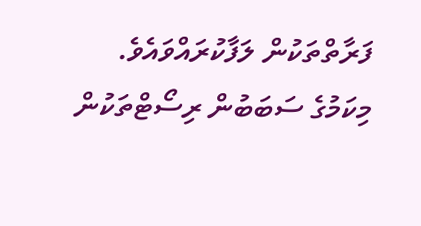ފަރާތްތަކުން ލަފާކުރައްވައެވެ. މިކަމުގެ ސަބަބުން ރިސޯޓްތަކުން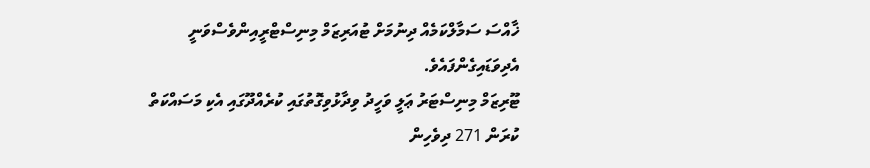ޚާއްސަ ސަމާލްކަމެއް ދިނުމަށް ޓުއަރިޒަމް މިނިސްޓްރީއިންވެސްވަނީ އެދިވަޑައިގެންފައެވެ.
ޓޫރިޒަމް މިނިސްޓަރު ޢަލީ ވަހީދު ވިދާޅުވިގޮތުގައި ކުރެއްދޫގައި އެކި މަސައްކަތް ކުރަން 271 ދިވެހިން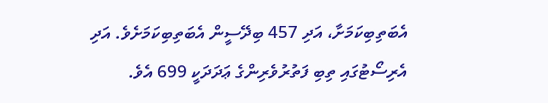އެބަތިބިކަމަށާ، އަދި 457 ބިދޭސީން އެބަތިބިކަމަށެވެ. އަދި އެރިސޯޓުގައި ތިބި ފަތުރުވެރިންގެ ޢަދަދަކީ 699 އެވެ.